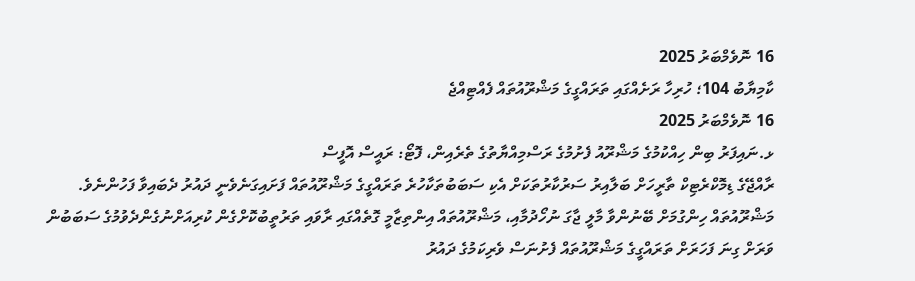16 ނޮވެމްބަރު 2025
ކާމިޔާބު 104؛ ހުރިހާ ރަށެއްގައި ތަރައްގީގެ މަޝްރޫއުތައް ފެއްޓިއްޖެ
16 ނޮވެމްބަރު 2025
ޅ.ނައިފަރު ބިން ހިއްކުމުގެ މަޝްރޫއު ފެށުމުގެ ރަސްމިއްޔާތުގެ ތެރެއިން، ފޮޓޯ: ރައީސް އޮފީސް
ރާއްޖޭގެ ޑިމޮކްރެޓިކް ތާރީހަށް ބަލާއިރު ސަރުކާރުތަކަށް އެކި ސަބަބުތަކާހުރެ ތަރައްގީގެ މަޝްރޫއުތައް ފަށައިގަނެވެނީ ދައުރު ދެބައިވާ ފަހުންނެވެ. މަޝްރޫއުތައް ހިންގުމަށް ބޭނުންވާ މާލީ ޖާގަ ނުހޯދުމާއި، މަޝްރޫއުތައް އިންތިޒާމީ ގޮތެއްގައި ރާވައި ތަރުތީބުކޮށްގެން ކުރިއަށްނުގެންދެވުމުގެ ސަބަބުން ވަރަށް ގިނަ ފަހަރަށް ތަރައްގީގެ މަޝްރޫއުތައް ފެށުނަސް ވެރިކަމުގެ ދައުރު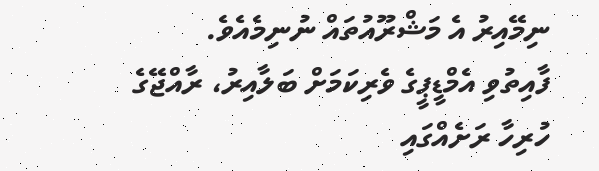ނިމޭއިރު އެ މަޝްރޫއުތައް ނުނިމެއެވެ.
ފާއިތުވި އެމްޑީޕީގެ ވެރިކަމަށް ބަލާއިރު، ރާއްޖޭގެ ހުރިހާ ރަށެއްގައި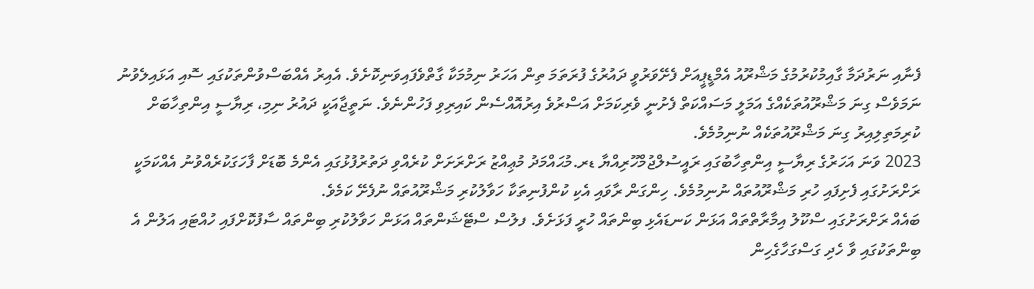ފެނާއި ނަރުދަމާ ގާއިމުކުރުމުގެ މަޝްރޫއު އެމްޑީޕީއަށް ފެށޭވަރުވީ ދައުރުގެ ފުރަތަމަ ތިން އަހަރު ނިމުމަކާ ގާތްވެފައިވަނިކޮށެވެ. އެއިރު އެއްބަސްވުންތަކުގައި ސޮއި އަޅައިލެވުނު ނަމަވެސް ގިނަ މަޝްރޫއުތަކެއްގެ އަމަލީ މަސައްކަތް ފެށުނީ ވެރިކަމަށް އަސްރުވެ އިރުއޮއްސެން ކައިރިވި ފަހުންނެވެ. ނަތީޖާއަކީ ދައުރު ނިމި، ރިޔާސީ އިންތިހާބަށް ކުރިމަތިލިއިރު ގިނަ މަޝްރޫއުތަކެއް ނުނިމުމެވެ.
2023 ވަނަ އަހަރުގެ ރިޔާސީ އިންތިހާބުގައި ރައީސުލްޖުމްހޫރިއްޔާ ޑރ.މުޙައްމަދު މުޢިއްޒު ރަށްރަށަށް ކުރެއްވި ދަތުރުފުޅުގައި އެންމެ ބޮޑަށް ފާހަގަކުރެއްވުނު އެއްކަމަކީ ރަށްރަށުގައި ފެށިފައި ހުރި މަޝްރޫއުތައް ނުނިމުމެވެ. ހިންގަން ރާވައި އެކި ކުންފުނިތަކާ ހަވާލުކުރި މަޝްރޫއުތައް ނުފެށޭ ކަމެވެ.
ބައެއް ރަށްރަށުގައި ސްކޫލު އިމާރާތްތައް އަޅަން ކަނޑައެޅި ބިންތައް ހުރީ ފަޅަށެވެ. ފލުސް ސްޓޭޝަންތައް އަޅަން ހަވާލުކުރި ބިންތައް ސާފުކޮށްފައި ހުއްޓައި އަލުން އެ ބިންތަކުގައި ވާ ހެދި ގަސްގަހާގެހިން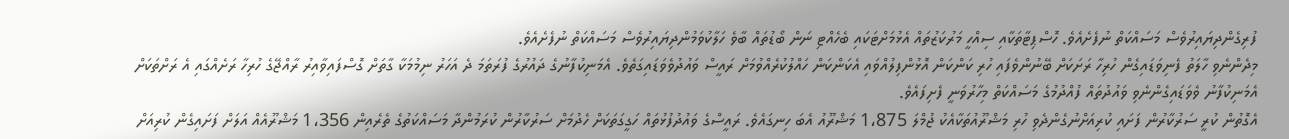ފުރިގެންދިޔައިރުވެސް މަސައްކަތް ނުފެށެއެވެ. ހޮސްޕިޓާތަކާއި ސިއްހީ މަރުކަޒުތައް އެޅުމަށްޓަކައި ބެހެއްޓި ނަން ބޯޑުތައް ބާވެ ހަލާކުވަމުންދިޔައިރުވެސް މަސައްކަތް ނުފެށެއެވެ.
މިދެންނެވި ހާލަތު ފެނިވަޑައިގެން ހުރިހާ ރަށަކަށް ބޭނުންވެފައި ހުރި ކަންކަން އޮޅުންފިލުއްވައި އެކަންކަން ހައްލުކުރެއްވުމަށް ރައީސް ވައުދުވެވަޑައިގަތެވެ. އެމަނިކުފާނުގެ ދައުރުގެ ފުރަތަމަ ދެ އަހަރު ނިމުމަކާ ގާތަށް ގޮސްފައިވާއިރު ރާއްޖޭގެ ހުރިހާ ރަށެއްގައި އެ ރަށްތަކަށް އެމަނިކުފާނު ވެވަޑައިގެންނެވި ވައުދުތައް ފުއްދުމުގެ މަސައްކަތް މިހާރުވަނީ ފެށިފައެވެ.
އެގޮތުން ކުރީ ސަރުކާރުން ފަށައި ކުރިއަށްނުގެންދެވި ހުރި މަޝްރޫއުތަކާއެކު ޖުމްލަ 1،875 މަޝްރޫއު އެބަ ހިނގައެވެ. ރައީސްގެ ވައުދުފުޅުތައް ހަގީގަތަކަށް ހެދުމަށް ސަރުކާރުން ކުރަމުންދާ މަސައްކަތުގެ ތެރެއިން 1،356 މަޝްރޫއެއް އަލަށް ފަށައިގެން ކުރިއަށް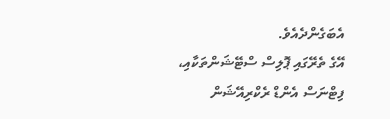އެބަގެންދެއެވެ.
އޭގެ ތެރޭގައި ޕޮލިސް ސްޓޭޝަންތަކާއި، ފިޓްނަސް އެންޑް ރެކްރިއޭޝަން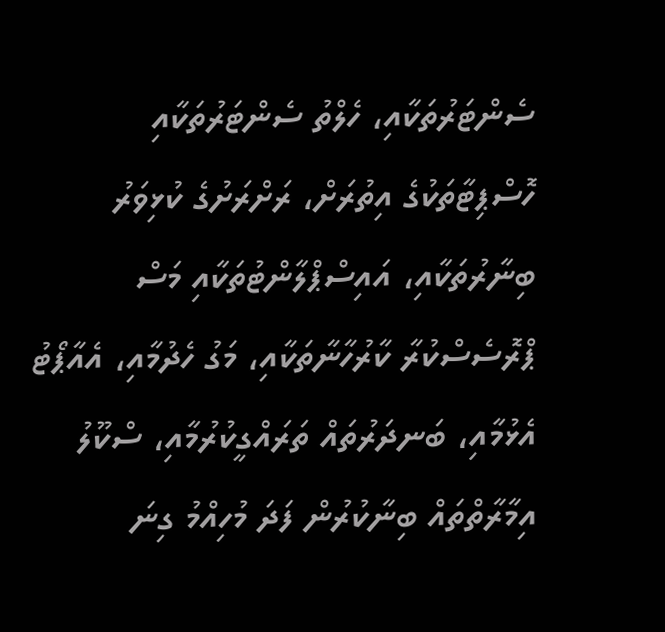ސެންޓަރުތަކާއި، ހެލްތު ސެންޓަރުތަކާއި ހޮސްޕިޓާތަކުގެ އިތުރަށް، ރަށްރަށުގެ ކުޅިވަރު ބިނާރުތަކާއި، އައިސްޕްލާންޓުތަކާއި މަސް ޕްރޮސެސްކުރާ ކާރުހާނާތަކާއި، މަގު ހެދުމާއި، އެއާޕޯޓު އެޅުމާއި، ބަނދަރުތައް ތަރައްގީކުރުމާއި، ސްކޫލު އިމާރާތްތައް ބިނާކުރުން ފަދަ މުހިއްމު ގިނަ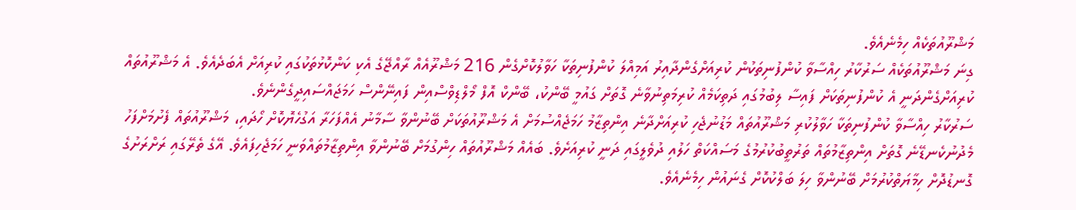މަޝްރޫއުތަކެއް ހިމެނެއެވެ.
ގިނަ މަޝްރޫއުތަކެއް ސަރުކާރު ހިއްސާވާ ކުންފުނިތަކުން ކުރިއަށްގެންދާއިރު އަމިއްލަ ކުންފުނިތަކާ ހަވާލުކޮށްގެން 216 މަޝްރޫއެއް ރާއްޖޭގެ އެކި ކަންކޮޅުތަކުގައި ކުރިއަށް އެބަދެއެވެ. އެ މަޝްރޫއުތައް ކުރިއަށްގެންދަނީ އެ ކުންފުނިތަކަށް ފައިސާ ލިބުމުގައި ދަތިކަމެއް ކުރިމަތިނުވާނެ ގޮތަށް ގައުމީ ބޭންކު، ބޭންކް އޮފް މޯލްޑިވްސްއިން ފައިނޭންސް ހަމަޖައްސައިދީގެންނެވެ.
ސަރުކާރު ހިއްސާވާ ކުންފުނިތަކާ ހަވާލުކުރި މަޝްރޫއުތައް މަޑުނުޖެހި ކުރިއަށްދާނެ އިންތިޒާމު ހަމަޖެއްސުމަށް އެ މަޝްރޫއުތަކަށް ބޭނުންވާ ސާމާނު އެއްފަހަރާ އަގުހެޔޮކޮށް ހޯދައި، މަޝްރޫއުތައް ފެށުމަށްފަހު މެދުނުކެނޑޭނެ ގޮތަށް އިންތިޒާމުތައް ތަރުތީބުކުރުމުގެ މަސައްކަތް ހަލުއި ދުވެލީގައި ދަނީ ކުރިއަށެވެ. ބައެއް މަޝްރޫއުތައް ހިންގުމަށް ބޭނުންވާ އިންތިޒާމުތައްވަނީ ހަމަޖެހިފައެވެ. އޭގެ ތެރޭގައި ރަށްރަށުގެ ގޮނޑުދޮށް ހިމާޔަތްކުރުމަށް ބޭނުންވާ ހިލަ ބަލްކުކޮށް ގެނައުން ހިމެނެއެވެ.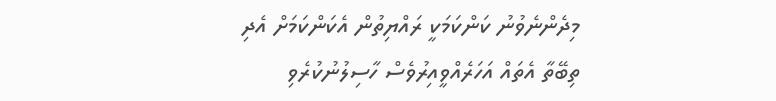މިދެންނެވުނު ކަންކަމަކީ ރައްޔިތުން އެކަންކަމަށް އެދި ތިބޭތާ އެތައް އަހަރެއްވީއިރުވެސް ހާސިލުނުކުރެވި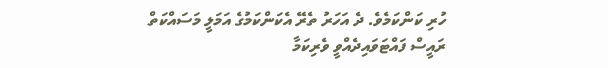ހުރި ކަންކަމެވެ. ދެ އަހަރު ތެރޭ އެކަންކަމުގެ އަމަލީ މަސައްކަތް ރައީސް ފައްޓަވައިދެއްވީ ވެރިކަމާ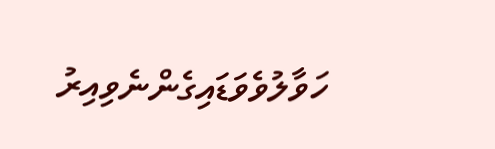ހަވާލުވެވަޑައިގެންނެވިއިރު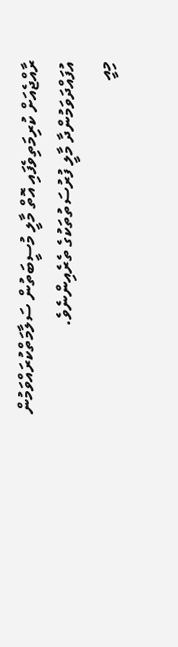ރާއްޖެއަށް ކުރިމަތިވެފައި އޮތް މާލީ މުސީބަތުން ސަލާމަތްކުރައްވަމުން އުފައްދަވަމުންދާ މާލީ ފުރުސަތުތަކުގެ ތެރެއިންނެވެ.
މިއީ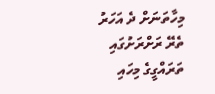މިހާތަނަށް ދެ އަހަރު ތެރޭ ރަށްރަށުގައި ތަރައްގީގެ މިހައި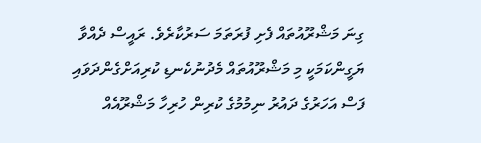ގިނަ މަޝްރޫއުތައް ފެށި ފުރަތަމަ ސަރުކާރެވެ. ރައީސް ދެއްވާ ޔަގީންކަމަކީ މި މަޝްރޫއުތައް މެދުނުކެނޑި ކުރިއަށްގެންދަވައި ފަސް އަހަރުގެ ދައުރު ނިމުމުގެ ކުރިން ހުރިހާ މަޝްރޫއެއް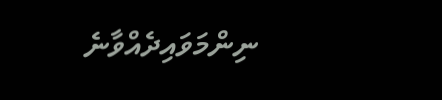ނިންމަވައިދެއްވާނެ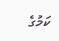ކަމުގެ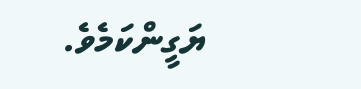ޔަގީންކަމެވެ.